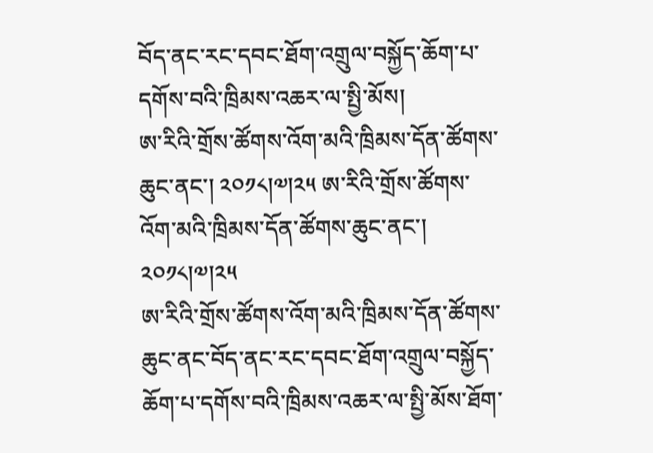བོད་ནང་རང་དབང་ཐོག་འགྲུལ་བསྐྱོད་ཆོག་པ་དགོས་བའི་ཁྲིམས་འཆར་ལ་སྤྱི་མོས།
ཨ་རིའི་གྲོས་ཚོགས་འོག་མའི་ཁྲིམས་དོན་ཚོགས་ཆུང་ནང་། ༢༠༡༨།༧།༢༥ ཨ་རིའི་གྲོས་ཚོགས་འོག་མའི་ཁྲིམས་དོན་ཚོགས་ཆུང་ནང་། ༢༠༡༨།༧།༢༥
ཨ་རིའི་གྲོས་ཚོགས་འོག་མའི་ཁྲིམས་དོན་ཚོགས་ཆུང་ནང་བོད་ནང་རང་དབང་ཐོག་འགྲུལ་བསྐྱོད་ཆོག་པ་དགོས་བའི་ཁྲིམས་འཆར་ལ་སྤྱི་མོས་ཐོག་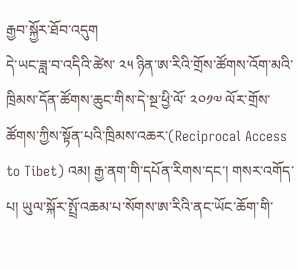རྒྱབ་སྐྱོར་ཐོབ་འདུག
དེ་ཡང་ཟླ་བ་འདིའི་ཚེས་ ༢༥ ཉིན་ཨ་རིའི་གྲོས་ཚོགས་འོག་མའི་ཁྲིམས་དོན་ཚོགས་ཆུང་གིས་དེ་སྔ་ཕྱི་ལོ་ ༢༠༡༧ ལོར་གྲོས་ཚོགས་ཀྱིས་སྟོན་པའི་ཁྲིམས་འཆར་(Reciprocal Access to Tibet) འམ། རྒྱ་ནག་གི་དཔོན་རིགས་དང་། གསར་འགོད་པ། ཡུལ་སྐོར་སྤྲོ་འཆམ་པ་སོགས་ཨ་རིའི་ནང་ཡོང་ཆོག་གི་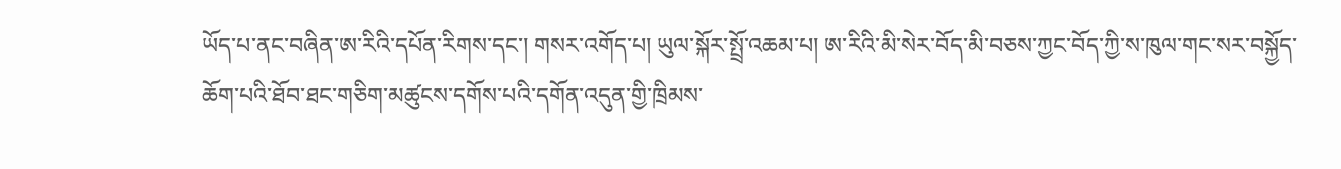ཡོད་པ་ནང་བཞིན་ཨ་རིའི་དཔོན་རིགས་དང་། གསར་འགོད་པ། ཡུལ་སྐོར་སྤྲོ་འཆམ་པ། ཨ་རིའི་མི་སེར་བོད་མི་བཅས་ཀྱང་བོད་ཀྱི་ས་ཁུལ་གང་སར་བསྐྱོད་ཆོག་པའི་ཐོབ་ཐང་གཅིག་མཚུངས་དགོས་པའི་དགོན་འདུན་གྱི་ཁྲིམས་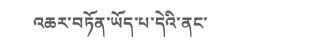འཆར་བཏོན་ཡོད་པ་དེའི་ནང་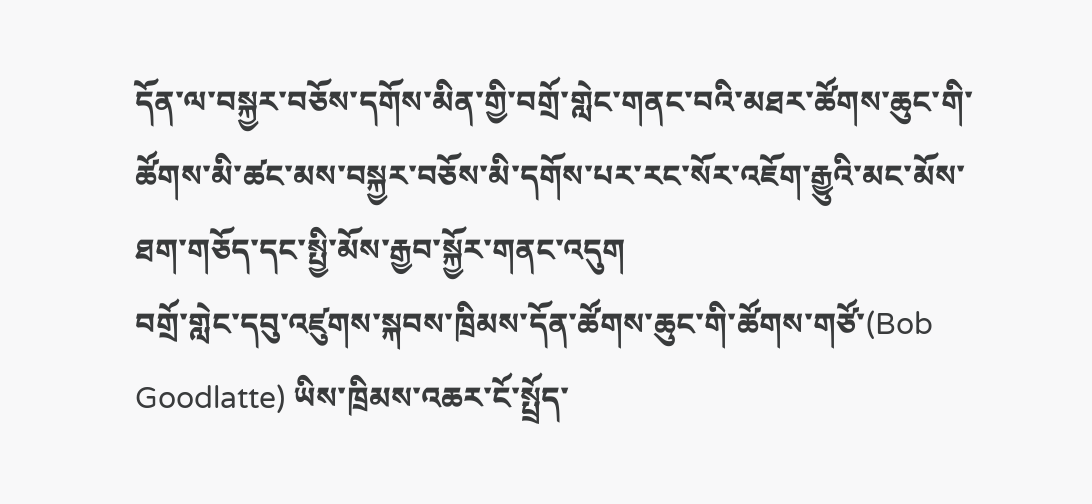དོན་ལ་བསྐྱར་བཅོས་དགོས་མིན་གྱི་བགྲོ་གླེང་གནང་བའི་མཐར་ཚོགས་ཆུང་གི་ཚོགས་མི་ཚང་མས་བསྐྱར་བཅོས་མི་དགོས་པར་རང་སོར་འཇོག་རྒྱུའི་མང་མོས་ཐག་གཅོད་དང་སྤྱི་མོས་རྒྱབ་སྐྱོར་གནང་འདུག
བགྲོ་གླེང་དབུ་འཛུགས་སྐབས་ཁྲིམས་དོན་ཚོགས་ཆུང་གི་ཚོགས་གཙོ་(Bob Goodlatte) ཡིས་ཁྲིམས་འཆར་ངོ་སྤྲོད་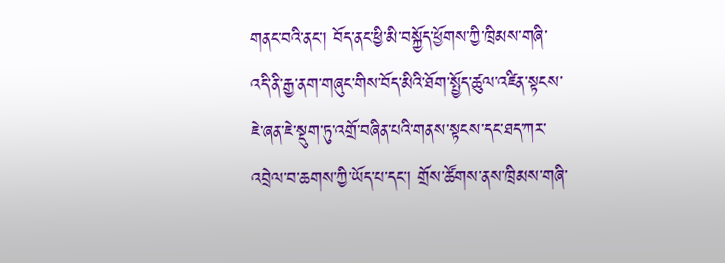གནང་བའི་ནང་། བོད་ནང་ཕྱི་མི་བསྐྱོད་ཕྱོགས་ཀྱི་ཁྲིམས་གཞི་འདི་ནི་རྒྱ་ནག་གཞུང་གིས་བོད་མིའི་ཐོག་སྤྱོད་ཚུལ་འཛིན་སྟངས་ཇེ་ཞན་ཇེ་སྡུག་ཏུ་འགྲོ་བཞིན་པའི་གནས་སྟངས་དང་ཐད་ཀར་འབྲེལ་བ་ཆགས་ཀྱི་ཡོད་པ་དང་། གྲོས་ཚོགས་ནས་ཁྲིམས་གཞི་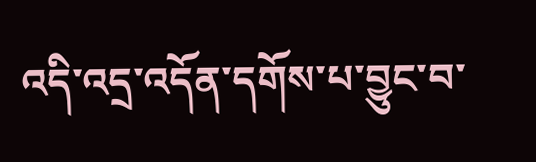འདི་འདྲ་འདོན་དགོས་པ་བྱུང་བ་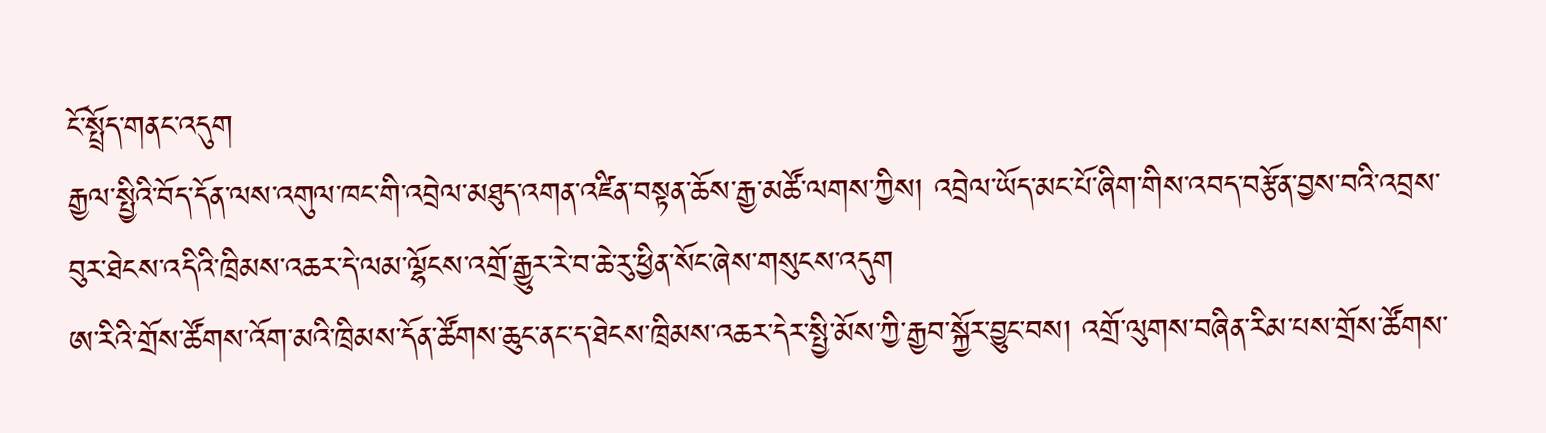ངོ་སྤྲོད་གནང་འདུག
རྒྱལ་སྤྱིའི་བོད་དོན་ལས་འགུལ་ཁང་གི་འབྲེལ་མཐུད་འགན་འཛིན་བསྟན་ཆོས་རྒྱ་མཚོ་ལགས་ཀྱིས། འབྲེལ་ཡོད་མང་པོ་ཞིག་གིས་འབད་བརྩོན་བྱས་བའི་འབྲས་བུར་ཐེངས་འདིའི་ཁྲིམས་འཆར་དེ་ལམ་ལྷོངས་འགྲོ་རྒྱུར་རེ་བ་ཆེ་རུ་ཕྱིན་སོང་ཞེས་གསུངས་འདུག
ཨ་རིའི་གྲོས་ཚོགས་འོག་མའི་ཁྲིམས་དོན་ཚོགས་ཆུང་ནང་ད་ཐེངས་ཁྲིམས་འཆར་དེར་སྤྱི་མོས་ཀྱི་རྒྱབ་སྐྱོར་བྱུང་བས། འགྲོ་ལུགས་བཞིན་རིམ་པས་གྲོས་ཚོགས་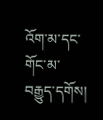འོག་མ་དང་གོང་མ་བརྒྱུད་དགོས།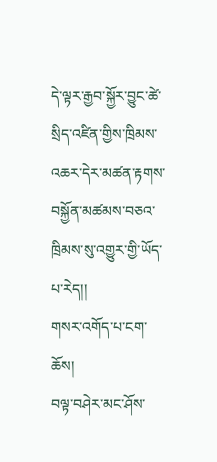དེ་ལྟར་རྒྱབ་སྐྱོར་བྱུང་ཚེ་སྲིད་འཛིན་གྱིས་ཁྲིམས་འཆར་དེར་མཚན་རྟགས་བསྐྱོན་མཚམས་བཅའ་ཁྲིམས་སུ་འགྱུར་གྱི་ཡོད་པ་རེད།།
གསར་འགོད་པ་ངག་ཆོས།
བལྟ་བཤེར་མང་ཤོས་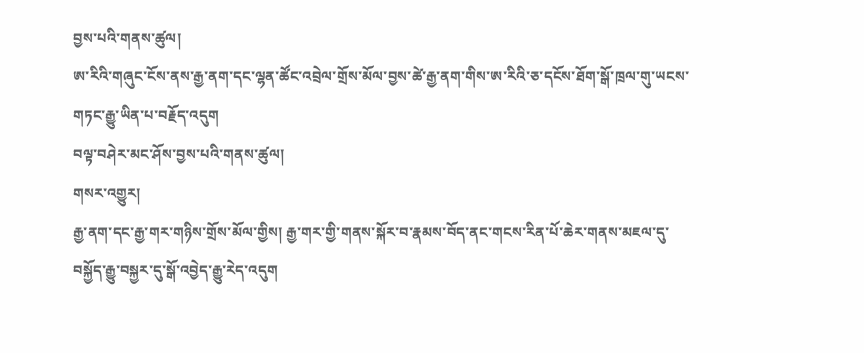བྱས་པའི་གནས་ཚུལ།
ཨ་རིའི་གཞུང་ངོས་ནས་རྒྱ་ནག་དང་ལྷན་ཚོང་འབྲེལ་གྲོས་མོལ་བྱས་ཚེ་རྒྱ་ནག་གིས་ཨ་རིའི་ཅ་དངོས་ཐོག་སྒོ་ཁྲལ་གུ་ཡངས་གཏང་རྒྱུ་ཡིན་པ་བརྗོད་འདུག
བལྟ་བཤེར་མང་ཤོས་བྱས་པའི་གནས་ཚུལ།
གསར་འགྱུར།
རྒྱ་ནག་དང་རྒྱ་གར་གཉིས་གྲོས་མོལ་གྱིས། རྒྱ་གར་གྱི་གནས་སྐོར་བ་རྣམས་བོད་ནང་གངས་རིན་པོ་ཆེར་གནས་མཇལ་དུ་བསྐྱོད་རྒྱུ་བསྐྱར་དུ་སྒོ་འབྱེད་རྒྱུ་རེད་འདུག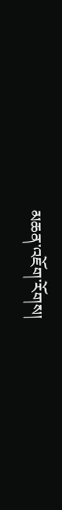མཆན་འཇོག་རོགས།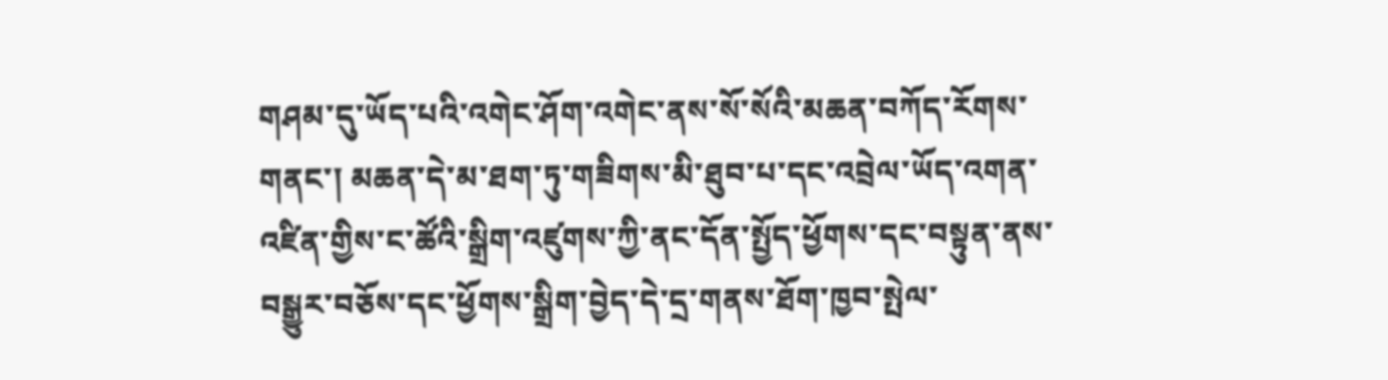གཤམ་དུ་ཡོད་པའི་འགེང་ཤོག་འགེང་ནས་སོ་སོའི་མཆན་བཀོད་རོགས་གནང་། མཆན་དེ་མ་ཐག་ཏུ་གཟིགས་མི་ཐུབ་པ་དང་འབྲེལ་ཡོད་འགན་འཛིན་གྱིས་ང་ཚོའི་སྒྲིག་འཛུགས་ཀྱི་ནང་དོན་སྤྱོད་ཕྱོགས་དང་བསྟུན་ནས་བསྒྱུར་བཅོས་དང་ཕྱོགས་སྒྲིག་བྱེད་དེ་དྲ་གནས་ཐོག་ཁྱབ་སྤེལ་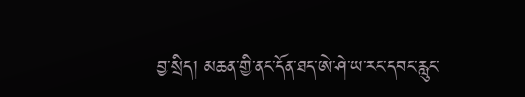བྱ་སྲིད། མཆན་གྱི་ནང་དོན་ཐད་ཨེ་ཤེ་ཡ་རང་དབང་རླུང་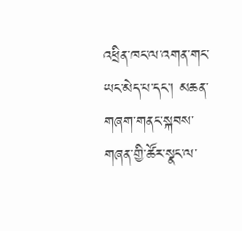འཕྲིན་ཁང་ལ་འགན་གང་ཡང་མེད་པ་དང་། མཆན་གཞག་གནང་སྐབས་གཞན་གྱི་ཚོར་སྣང་ལ་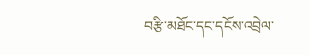བརྩི་མཐོང་དང་དངོས་འབྲེལ་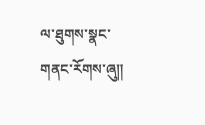ལ་ཐུགས་སྣང་གནང་རོགས་ཞུ༎